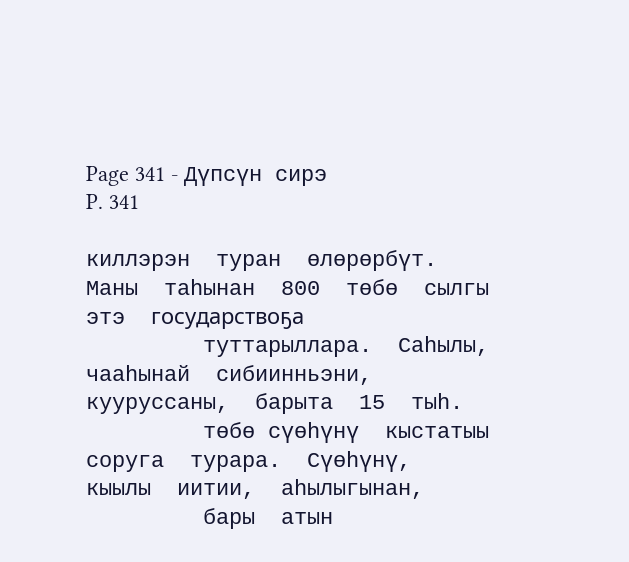Page 341 - Дүпсүн сирэ
P. 341

киллэрэн  туран  өлөрөрбүт.  Маны  таһынан  800  төбө  сылгы  этэ  государствоҕа
         туттарыллара.  Саһылы,  чааһынай  сибиинньэни,  кууруссаны,  барыта  15  тыһ.
         төбө сүөһүнү  кыстатыы  соруга  турара.  Сүөһүнү,  кыылы  иитии,  аһылыгынан,
         бары  атын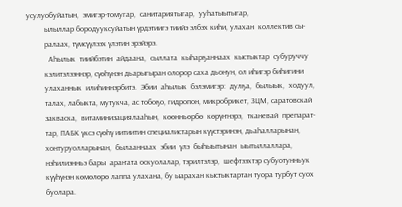усулуобуйатын,  эмигэр-томугар,  санитариятыгар,  ууһатыытыгар,
         ылыллар бородууксуйатын үрдэтиигэ тиийэ элбэх киһи, улахан  коллектив сы-
         ралаах, түмсүүлээх үлэтин эрэйэрэ.
           Аһылык  тиийбэтин  айдаана,  сыллата  кыһарҕаннаах  кыстыктар  субуруччу
         кэлитэлээннэр, сүөһүнэн дьарыгыран олорор саха дьонун, ол иһигэр биһигини
         улаханнык  илиһиннэрбитэ.  Эбии  аһылык  бэлэмигэр:  дулҕа,  былыык,  ходуул,
         талах, лабыкта, мутукча, ас тобоҕо, гидропон, микробрикет, ЗЦМ, саратовскай
         закваска,  витаминизациялааһын,  көөнньөрбө  көрүҥнэрэ,  тканевай  препарат-
         тар, ПАБК үксэ сүөһү иитиитин специалистарын күүстэринэн, дьаһалларынан,
         хонтуруолларынан,  былааннаах  эбии  үлэ  быһыытынан  ыытыллаллара,
         нэһилиэнньэ бары  араҥата оскуолалар, тэрилтэлэр,  шефтээхтэр субуотунньук
         күүһүнэн көмөлөрө лаппа улахана, бу ыарахан кыстыктартан туора турбут суох
         буолара.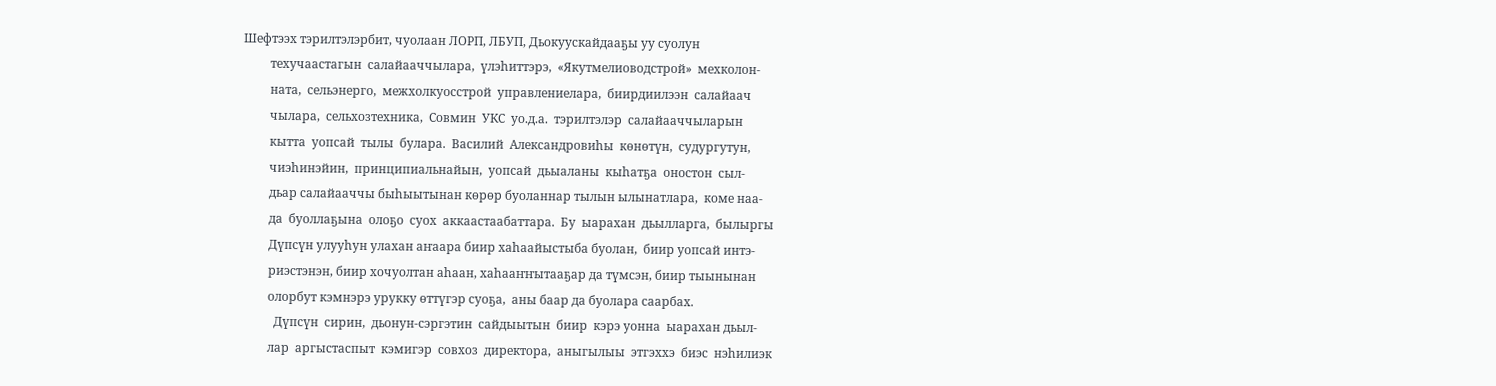Шефтээх тэрилтэлэрбит, чуолаан ЛОРП, ЛБУП, Дьокуускайдааҕы уу суолун
         техучаастагын  салайааччылара,  үлэһиттэрэ,  «Якутмелиоводстрой»  мехколон-
         ната,  сельэнерго,  межхолкуосстрой  управлениелара,  биирдиилээн  салайаач
         чылара,  сельхозтехника,  Совмин  УКС  уо.д.а.  тэрилтэлэр  салайааччыларын
         кытта  уопсай  тылы  булара.  Василий  Александровиһы  көнөтүн,  судургутун,
         чиэһинэйин,  принципиальнайын,  уопсай  дьыаланы  кыһатҕа  оностон  сыл-
         дьар салайааччы быһыытынан көрөр буоланнар тылын ылынатлара,  коме наа-
         да  буоллаҕына  олоҕо  суох  аккаастаабаттара.  Бу  ыарахан  дьылларга,  былыргы
         Дүпсүн улууһун улахан аҥаара биир хаһаайыстыба буолан,  биир уопсай интэ-
         риэстэнэн, биир хочуолтан аһаан, хаһааҥҥытааҕар да түмсэн, биир тыынынан
         олорбут кэмнэрэ урукку өттүгэр суоҕа,  аны баар да буолара саарбах.
           Дүпсүн  сирин,  дьонун-сэргэтин  сайдыытын  биир  кэрэ уонна  ыарахан дьыл-
         лар  аргыстаспыт  кэмигэр  совхоз  директора,  аныгылыы  этгэххэ  биэс  нэһилиэк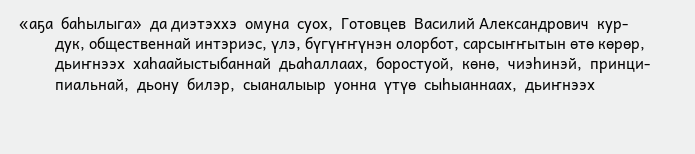«аҕа  баһылыга»  да диэтэххэ  омуна  суох,  Готовцев  Василий Александрович  кур-
         дук, общественнай интэриэс, үлэ, бүгүҥҥүнэн олорбот, сарсыҥҥытын өтө көрөр,
         дьиҥнээх  хаһаайыстыбаннай  дьаһаллаах,  боростуой,  көнө,  чиэһинэй,  принци-
         пиальнай,  дьону  билэр,  сыаналыыр  уонна  үтүө  сыһыаннаах,  дьиҥнээх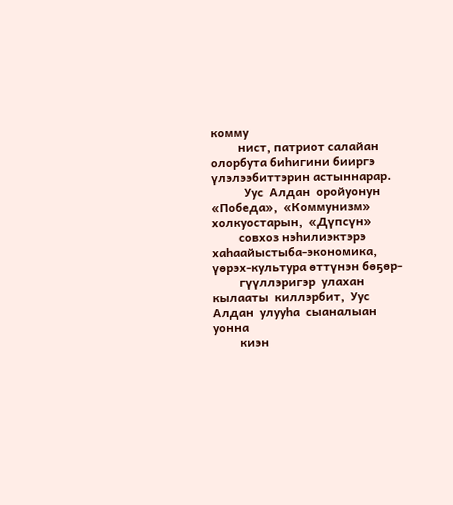комму
         нист, патриот салайан олорбута биһигини бииргэ үлэлээбиттэрин астыннарар.
           Уус  Алдан  оройуонун  «Победа»,  «Коммунизм»  холкуостарын,  «Дүпсүн»
         совхоз нэһилиэктэрэ хаһаайыстыба-экономика, үөрэх-культура өттүнэн бөҕөр-
         гүүллэригэр  улахан  кылааты  киллэрбит,  Уус  Алдан  улууһа  сыаналыан  уонна
         киэн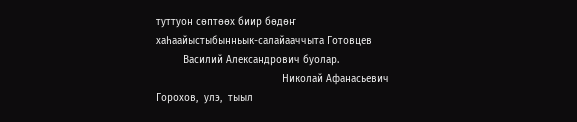туттуон сөптөөх биир бөдөҥ хаһаайыстыбынньык-салайааччыта Готовцев
         Василий Александрович буолар.
                                          Николай Афанасьевич  Горохов,  улэ,  тыыл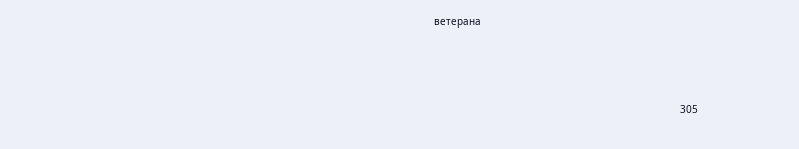ветерана



                                                                                  305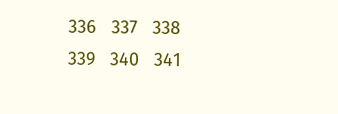336   337   338   339   340   341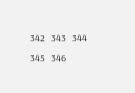342   343   344   345   346